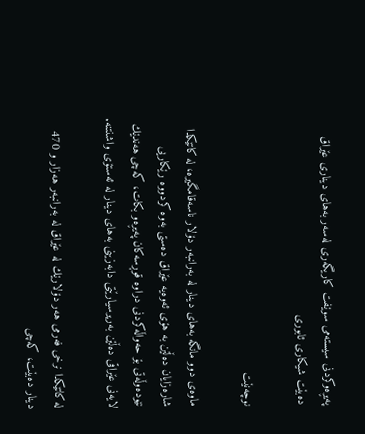په‌یڕه‌وكردنى سیسته‌مى سوێفت كاریگه‌رى له‌سه‌ر به‌هاى دینارى عێراق ده‌بێت شیکاری ئابوری

نوچه‌نێت

ماوه‌ى دوو مانگه‌ به‌هاى دینار له‌ به‌رانبه‌ر دۆلار ناسه‌قامگیره‌، له‌ كاتێكدا شاره‌زایان ده‌ڵێن به‌ هۆى ئه‌وه‌یه‌ عێراق ده‌ستى به‌وه‌ كردووه‌ رێكاریى نێوده‌وڵه‌تى بۆ حه‌واڵه‌كردنى دراوه‌ قوڕسه‌كان په‌یڕه‌و بكات، كه‌چى هه‌ندێك لایه‌نى عێراقى ده‌ڵێن به‌رپرسیارێتى دابه‌زینى به‌هاى دینار لە ئه‌ستۆى واشنتنە.

له‌ كاتێكدا نرخى فه‌رمى هه‌ر دۆلارێك له‌ عێراق له‌ به‌رانبه‌ر هه‌زار و 470 دینار ده‌بێت، كەچى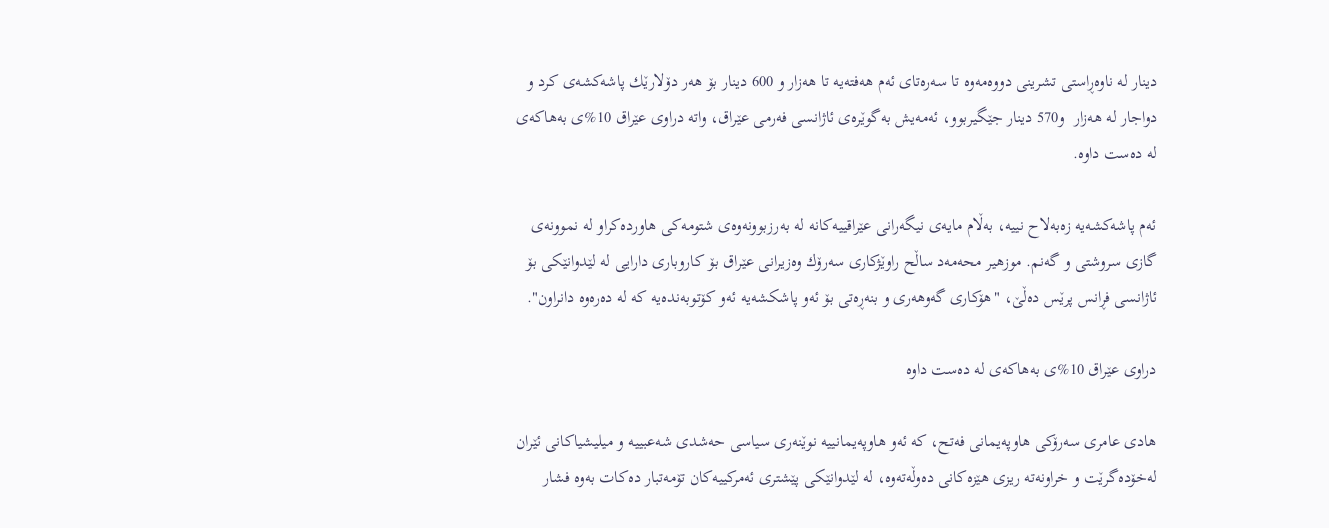دینار له‌ ناوه‌ڕاستى تشرینى دووه‌مه‌وه‌ تا سه‌ره‌تاى ئه‌م هه‌فته‌یه‌ تا هه‌زار و 600 دینار بۆ هه‌ر دۆلارێك پاشەكشه‌ى كرد و دواجار له‌ هه‌زار  و570 دینار جێگیربوو، ئه‌مه‌یش به‌گوێره‌ى ئاژانسى فه‌رمى عێراق، واته‌ دراوى عێراق 10%ى به‌هاكه‌ى له‌ ده‌ست داوه‌.

ئه‌م پاشەكشه‌یه‌ زه‌به‌لاح نییه‌، به‌ڵام مایه‌ى نیگه‌رانى عێراقییه‌كانه‌ له‌ به‌رزبوونه‌وه‌ى شتومه‌كى هاورده‌كراو له‌ نموونه‌ى گازى سروشتى و گه‌نم. موزهیر محه‌مه‌د ساڵح راوێژكارى سه‌رۆك وه‌زیرانى عێراق بۆ كاروبارى دارایى له‌ لێدوانێكى بۆ ئاژانسى فڕانس پرێس ده‌ڵێ، "هۆكارى گه‌وهه‌رى و بنه‌ڕه‌تى بۆ ئه‌و پاشكشه‌یه‌ ئه‌و كۆتوبه‌نده‌یه‌ كه‌ له‌ ده‌ره‌وه‌ دانراون".

دراوى عێراق 10%ى به‌هاكه‌ى له‌ ده‌ست داوه‌

هادى عامرى سه‌رۆكى هاوپه‌یمانى فه‌تح، كه‌ ئه‌و هاوپه‌یمانییه‌ نوێنه‌رى سیاسى حه‌شدى شه‌عبییه‌ و میلیشیاكانى ئێران له‌خۆده‌گرێت و خراونه‌ته‌ ریزى هێزه‌كانى ده‌وڵه‌ته‌وه‌، له‌ لێدوانێكى پێشترى ئه‌مركییه‌كان تۆمه‌تبار ده‌كات به‌وه‌ فشار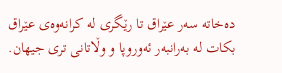ده‌خاته‌ سه‌ر عێراق تا رێگرى له‌ كرانه‌وه‌ى عێراق بكات له‌ به‌رانبه‌ر ئه‌وروپا و وڵاتانى ترى جیهان.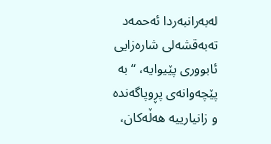له‌به‌رانبه‌ردا ئه‌حمه‌د ته‌به‌قشه‌لى شاره‌زایى ئابوورى پێیوایه‌، “به‌ پێچه‌وانه‌ى پڕوپاگه‌نده‌ و زانیارییه‌ هه‌ڵه‌كان،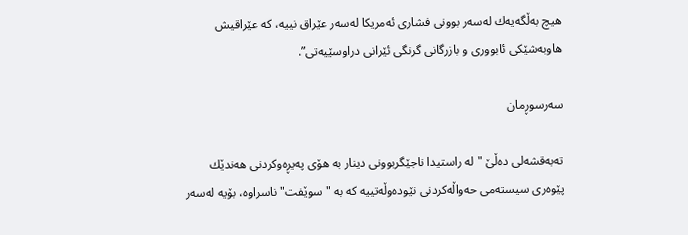هیچ به‌ڵگه‌یه‌ك له‌سه‌ر بوونى فشارى ئه‌مریكا له‌سه‌ر عێراق نییه‌، كه‌ عێراقیش هاوبه‌شێكى ئابوورى و بازرگانى گرنگى ئێرانى دراوسێیه‌تى”.

سه‌رسوڕمان

ته‌به‌قشه‌لى ده‌ڵێ "له‌ راستیدا ناجێگربوونى دینار به‌ هۆى په‌یڕه‌وكردنى هه‌ندێك پێوه‌رى سیسته‌مى حه‌واڵه‌كردنى نێوده‌وڵه‌تییه‌ كه‌ به‌ "سوێفت" ناسراوه‌، بۆیه‌ له‌سه‌ر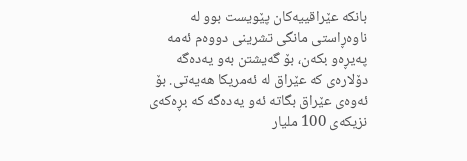بانكه‌ عێراقییه‌كان پێویست بوو له‌ ناوه‌ڕاستى مانگى تشرینى دووه‌م ئه‌مه‌ په‌یڕه‌و بكه‌ن، بۆ گه‌یشتن به‌و یه‌ده‌گه‌ دۆلاره‌ى كه‌ عێراق له‌ ئه‌مریكا هه‌یه‌تى. بۆ ئه‌وه‌ى عێراق بگاته‌ ئه‌و یه‌ده‌گه‌ كه‌ بڕه‌كه‌ى نزیكه‌ى 100 ملیار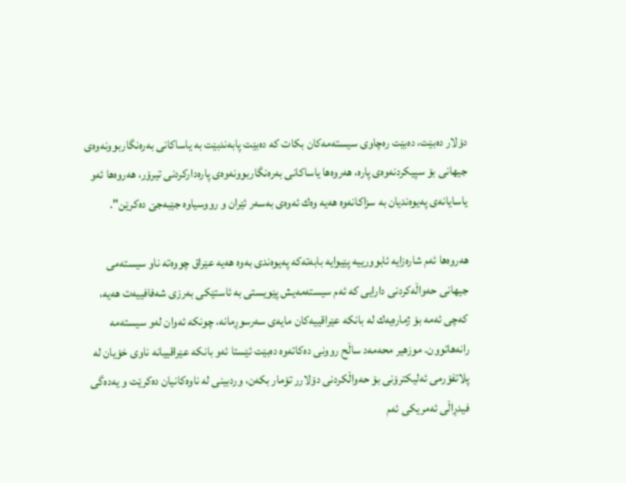دۆلار ده‌بێت، ده‌بێت ره‌چاوى سیسته‌مه‌كان بكات كه‌ ده‌بێت پابه‌ندبێت به‌ یاساكانى به‌ره‌نگاربوونه‌وه‌ى جیهانى بۆ سپیكردنه‌وه‌ى پاره‌، هه‌روه‌ها یاساكانى به‌ره‌نگاربوونه‌وه‌ى پاره‌داركردنى تیرۆر، هه‌روه‌ها ئه‌و یاسایانه‌ى په‌یوه‌ندیان به‌ سزاكانه‌وه‌ هه‌یه‌ وه‌ك ئه‌وه‌ى به‌سه‌ر ئێران و رووسیاوه‌ جێبه‌جێ ده‌كرێن".

هه‌روه‌ها ئه‌م شاره‌زایه‌ ئابوورییه‌ پێیوایه‌ بابه‌ته‌كه‌ په‌یوه‌ندى به‌وه‌ هه‌یه‌ عێراق چووه‌ته‌ ناو سیسته‌مى جیهانى حه‌واڵه‌كردنى دارایى كه‌ ئه‌م سیسته‌مه‌یش پێویستى به‌ ئاستێكى به‌رزى شه‌فافییه‌ت هه‌یه‌، كه‌چى ئه‌مه‌ بۆ ژماره‌یه‌ك له‌ بانكه‌ عێراقییه‌كان مایه‌ى سه‌رسوڕمانه‌، چونكه‌ ئه‌وان له‌و سیسته‌مه‌ رانه‌هاتوون. موزهیر محه‌مه‌د ساڵح روونى ده‌كاته‌وه‌ ده‌بێت ئێستا ئه‌و بانكه‌ عێراقییانه‌ ناوى خۆیان له‌ پلاتفۆرمى ئه‌لیكترۆنى بۆ حه‌واڵكردنى دۆلارر تۆمار بكه‌ن، وردبینى له‌ ناوه‌كانیان ده‌كرێت و یه‌ده‌گى فیدڕاڵى ئه‌مریكى ئه‌م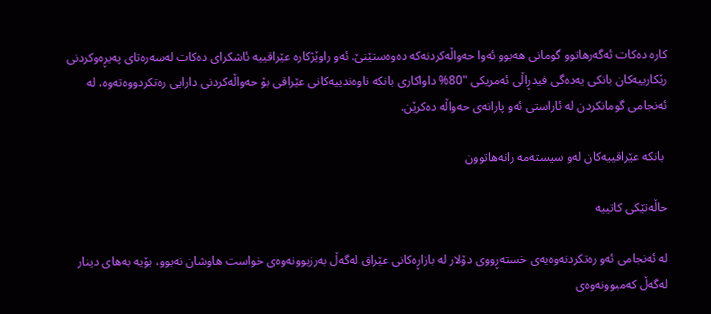كاره‌ ده‌كات ئه‌گه‌رهاتوو گومانى هه‌بوو ئه‌وا حه‌واڵه‌كردنه‌كه‌ ده‌وه‌ستێنێ. ئه‌و راوێژكاره‌ عێراقییه‌ ئاشكراى ده‌كات له‌سه‌ره‌تاى په‌یڕه‌وكردنى رێكارییه‌كان بانكى یه‌ده‌گى فیدڕاڵى ئه‌مریكى "80% داواكاری بانكه‌ ناوه‌ندییه‌كانى عێراقى بۆ حه‌واڵه‌كردنى دارایى ره‌تكردووه‌ته‌وه‌، له‌ ئه‌نجامى گومانكردن له‌ ئاراستى ئه‌و پارانه‌ى حه‌واڵه‌ ده‌كرێن.

 بانكه‌ عێراقییه‌كان له‌و سیسته‌مه‌ رانه‌هاتوون

حاڵه‌تێكى كاتییه‌

له‌ ئه‌نجامى ئه‌و ره‌تكردنه‌وه‌یه‌ى خسته‌ڕووى دۆلار له‌ بازاڕه‌كانى عێراق له‌گه‌ڵ به‌رزبوونه‌وه‌ى خواست هاوشان نه‌بوو، بۆیه‌ به‌هاى دینار له‌گه‌ڵ كه‌مبوونه‌وه‌ى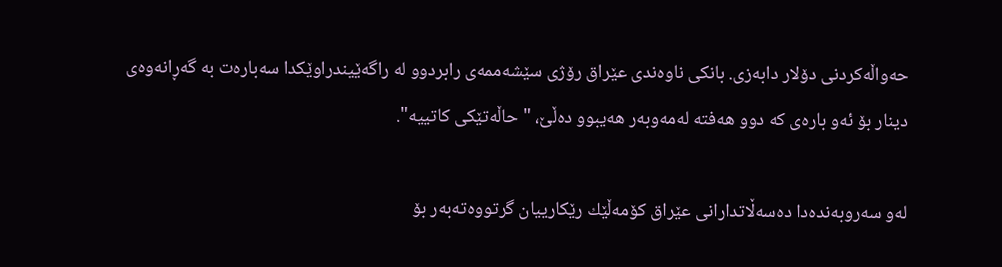حه‌واڵه‌كردنى دۆلار دابه‌زى. بانكى ناوه‌ندى عێراق رۆژى سێشه‌ممه‌ى رابردوو له‌ راگه‌ێیندراوێكدا سه‌باره‌ت به‌ گه‌ڕانه‌وه‌ى دینار بۆ ئه‌و باره‌ى كه‌ دوو هه‌فته‌ له‌مه‌وبه‌ر هه‌یبوو ده‌ڵێ، "حاڵه‌تێكى كاتییه‌".

له‌و سه‌روبه‌نده‌دا ده‌سه‌ڵاتدارانى عێراق كۆمه‌ڵێك رێكارییان گرتووه‌ته‌به‌ر بۆ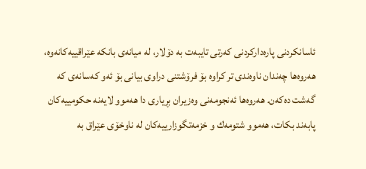ئاسانكردنى پاره‌داركردنى كه‌رتى تایبه‌ت به‌ دۆلار، له‌ میانه‌ى بانكه‌ عێراقییه‌كانه‌وه‌، هه‌روه‌ها چه‌ندان ناوه‌ندى تر كراوه‌ بۆ فرۆشتنى دراوى بیانى بۆ ئه‌و كه‌سانه‌ى كه‌ گه‌شت ده‌كه‌ن. هه‌روه‌ها ئه‌نجومه‌نى وه‌زیران بڕیارى دا هه‌موو لایه‌نه‌ حكومییه‌كان پابه‌ند بكات، هه‌موو شتومه‌ك و خزمه‌تگوزارییه‌كان له‌ ناوخۆى عێراق به‌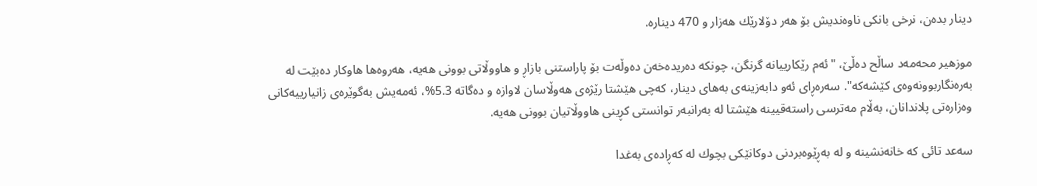دینار بده‌ن، نرخى بانكى ناوه‌ندیش بۆ هه‌ر دۆلارێك هه‌زار و 470 دیناره‌.

موزهیر محه‌مه‌د ساڵح ده‌ڵێ، "ئه‌م رێكارییانه‌ گرنگن، چونكه‌ ده‌ریده‌خه‌ن ده‌وڵه‌ت بۆ پاراستنى بازاڕ و هاووڵاتى بوونى هه‌یه‌، هه‌روه‌ها هاوكار ده‌بێت له‌ به‌ره‌نگاربوونه‌وه‌ى كێشه‌كه‌". سه‌ره‌ڕاى ئه‌و دابه‌زینه‌ى به‌هاى دینار، كه‌چى هێشتا رێژه‌ى هه‌وڵاسان لاوازه‌ و ده‌گاته‌ 5.3%، ئه‌مه‌یش به‌گوێره‌ى زانیارییه‌كانى وه‌زاره‌تى پلاندانان، به‌ڵام مه‌ترسى راسته‌قیینه‌ هێشتا له‌ به‌رانبه‌ر توانستى كڕینى هاووڵاتیان بوونى هه‌یه‌.

سه‌عد تائى كه‌ خانه‌نشینه‌ و له‌ به‌ڕێوه‌بردنى دوكانێكى بچوك له‌ كه‌ڕاده‌ى به‌غدا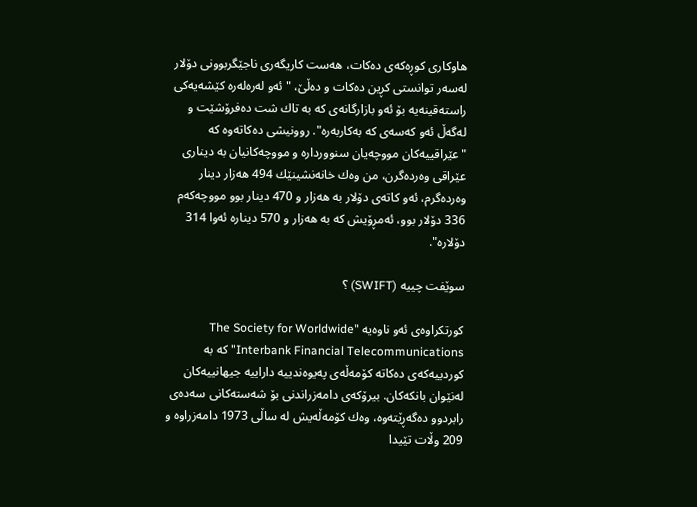هاوكارى كوڕه‌كه‌ى ده‌كات، هه‌ست كاریگه‌رى ناجێگربوونى دۆلار له‌سه‌ر توانستى كڕین ده‌كات و ده‌ڵێ، "ئه‌و له‌ره‌له‌ره‌ كێشه‌یه‌كى راسته‌قینه‌یه‌ بۆ ئه‌و بازارگانه‌ى كه‌ به‌ تاك شت ده‌فرۆشێت و له‌گه‌ڵ ئه‌و كه‌سه‌ى كه‌ به‌كاربه‌ره‌". روونیشى ده‌كاته‌وه‌ كه‌ "عێراقییه‌كان مووچه‌یان سنوورداره‌ و مووچه‌كانیان به‌ دینارى عێراقى وه‌رده‌گرن، من وه‌ك خانه‌نشینێك 494 هه‌زار دینار وه‌رده‌گرم، ئه‌و كاته‌ى دۆلار به‌ هه‌زار و 470 دینار بوو مووچه‌كه‌م 336 دۆلار بوو، ئه‌مڕۆیش كه‌ به‌ هه‌زار و 570 دیناره‌ ئه‌وا 314 دۆلاره‌".

سوێفت چییه‌ (SWIFT) ؟

كورتكراوه‌ى ئه‌و ناوه‌یه‌ "The Society for Worldwide Interbank Financial Telecommunications" كه‌ به‌ كوردییه‌كه‌ى ده‌كاته‌ كۆمه‌ڵه‌ى په‌یوه‌ندییه‌ داراییه‌ جیهانییه‌كان له‌نێوان بانكه‌كان. بیرۆكه‌ى دامه‌زراندنى بۆ شه‌سته‌كانى سه‌ده‌ى رابردوو ده‌گه‌ڕێته‌وه، وه‌ك كۆمه‌ڵه‌یش له‌ ساڵى 1973 دامه‌زراوه‌ و 209 وڵات تێیدا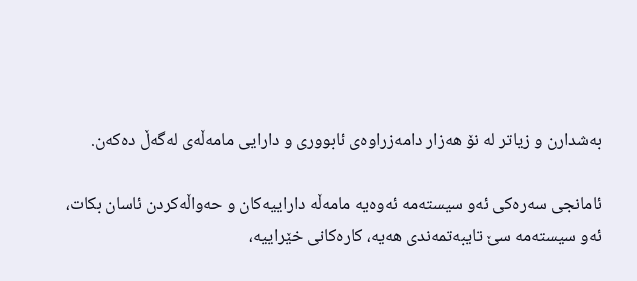به‌شدارن و زیاتر له‌ نۆ هه‌زار دامه‌زراوه‌ى ئابوورى و دارایى مامه‌ڵه‌ى له‌گه‌ڵ ده‌كه‌ن.

ئامانجى سه‌ره‌كى ئه‌و سیسته‌مه‌ ئه‌وه‌یه‌ مامه‌ڵه‌ داراییه‌كان و حه‌واڵه‌كردن ئاسان بكات، ئه‌و سیسته‌مه‌ سێ تایبه‌تمه‌ندى هه‌یه‌، كاره‌كانى خێراییه‌،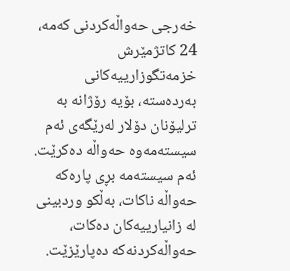خه‌رجى حه‌واڵه‌كردنى كه‌مه‌، 24 كاتژمێرش خزمه‌تگوزارییه‌كانى به‌رده‌سته‌، بۆیه‌ رۆژانه‌ به‌ ترلیۆنان دۆلار له‌رێگه‌ى ئه‌م سیسته‌مه‌وه‌ حه‌واڵه‌ ده‌كرێت. ئه‌م سیسته‌مه‌ بڕى پاره‌كه‌ حه‌واڵه‌ ناكات، به‌ڵكو وردبینى له‌ زانیارییه‌كان ده‌كات، حه‌واڵه‌كردنه‌كه‌ ده‌پارێزێت.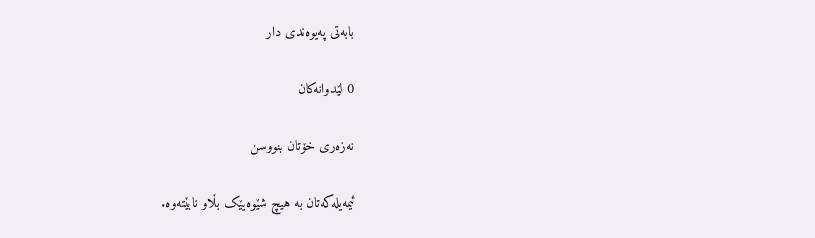بابەتی پەیوەندی دار

0 لێدوانەکان

نەزەری خۆتان بنووسن

ئیمەیلەکەتان بە هیچ شێوەیێک بڵاو نابێتەوە.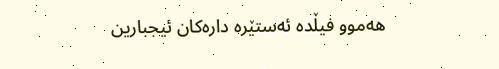هەموو فیڵدە ئەستێرە دارەکان ئیجبارین